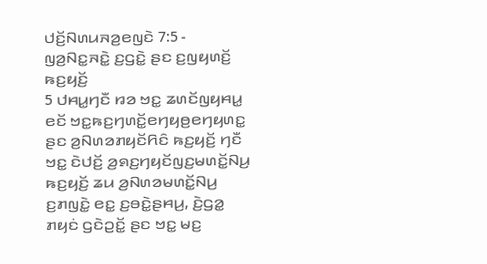ꤓꤢꤩ꤬ꤡꤛꤣꤏꤤ꤬ꤕꤜꤢꤧ 7:5 - ꤜꤤ꤬ꤡꤢ꤭ꤏꤢꤧ꤭ ꤢ꤬ꤞꤢꤧ꤭ ꤔꤢ ꤢ꤬ꤜꤟꤛꤢꤩ꤬ ꤒꤢ꤬ꤟꤢꤩ꤬
5 ꤓꤌꤣ꤭ꤚꤢꤪ ꤙꤤ ꤠꤢ꤭ ꤘꤛꤢꤩꤜꤟꤌꤣ꤭ ꤕꤢꤩ ꤠꤢ꤭ꤒꤢ꤬ꤚꤛꤢꤩ꤭ꤕꤚꤟꤥ꤬ꤕꤚꤟꤛꤢ꤭ ꤔꤢ ꤤ꤬ꤡꤛꤤꤊꤟꤢꤩꤖꤢꤨ ꤒꤢ꤬ꤟꤢꤩ꤬ ꤚꤢꤪ ꤠꤢ꤭ ꤢꤧꤓꤢꤩ꤬ ꤤ꤬ꤎꤢ꤬ꤚꤟꤢꤩꤜꤢ꤬ꤗꤛꤢꤩ꤭ꤡꤣ꤬ ꤒꤢ꤬ꤟꤢꤩ꤬ ꤘꤣ ꤤ꤬ꤡꤛꤤꤗꤛꤢꤩ꤭ꤡꤣ꤬ ꤢ꤬ꤊꤜꤢꤧ꤭ ꤕꤢ꤭ ꤢ꤬ꤋꤢꤧ꤭ꤔꤌꤣ꤬, ꤢꤧ꤬ꤞꤤ꤭ ꤊꤟꤢꤦ ꤞꤢꤧꤑꤢꤩ꤭ ꤔꤢ ꤠꤢ꤭ ꤗꤢ꤬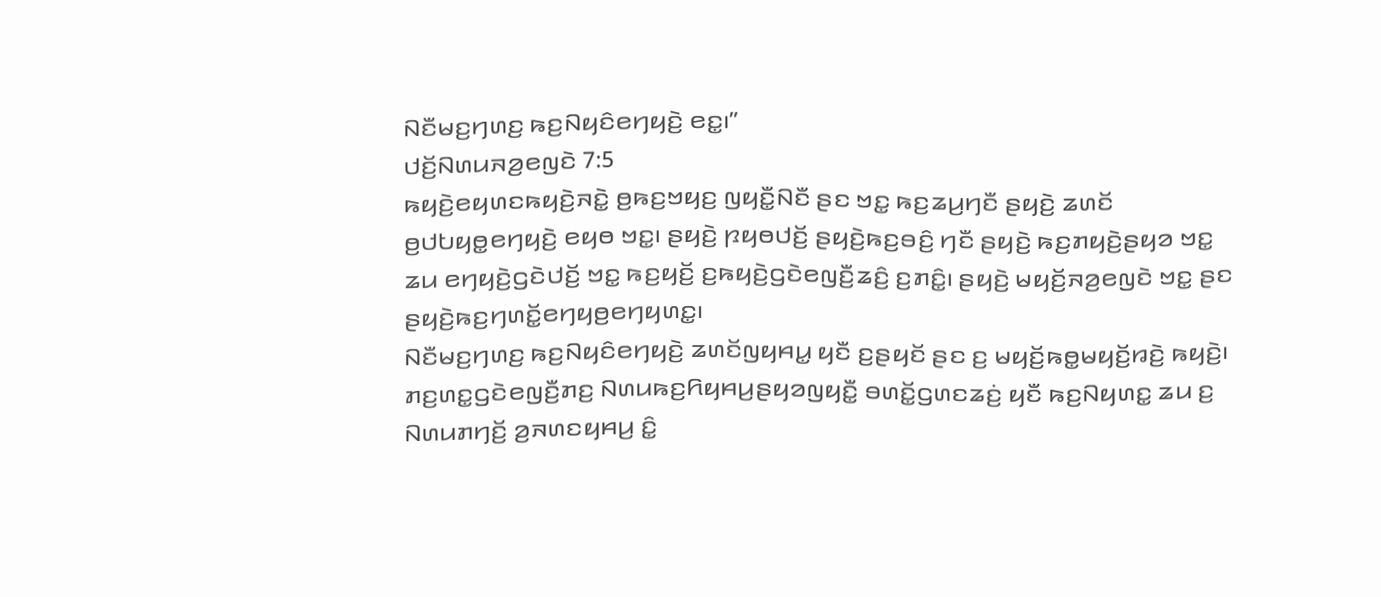ꤡꤢꤪꤗꤢ꤬ꤚꤛꤢ꤬ ꤒꤢ꤬ꤡꤟꤢꤨꤕꤚꤟꤢꤧ꤬ ꤕꤢ꤭꤯”
ꤓꤢꤩ꤬ꤡꤛꤣꤏꤤ꤬ꤕꤜꤢꤧ 7:5
ꤒꤟꤢꤧ꤬ꤕꤟꤛꤢꤒꤟꤢꤧ꤬ꤏꤢꤧ꤭ ꤥ꤬ꤒꤢ꤬ꤠꤟꤢ꤬ ꤜꤟꤢꤪ꤭ꤡꤢꤪ ꤔꤢ ꤠꤢ꤭ ꤒꤢ꤬ꤘꤣ꤬ꤚꤢꤪ ꤔꤟꤢꤧ꤬ ꤘꤛꤢꤩ ꤥ꤬ꤓꤝꤟꤥ꤭ꤕꤚꤟꤢꤧ꤬ ꤕꤟꤥ ꤠꤢ꤭꤯ ꤔꤟꤢꤧ꤬ ꤐꤟꤥꤓꤢꤩ꤬ ꤔꤟꤢꤧ꤬ꤒꤢ꤬ꤋꤢꤨ꤬ ꤚꤢꤪ ꤔꤟꤢꤧ꤬ ꤒꤢ꤬ꤊꤟꤢꤧ꤬ꤔꤟꤤ ꤠꤢ꤭ ꤘꤣ ꤕꤚꤟꤢꤧ꤬ꤞꤢꤧꤓꤢꤩ꤬ ꤠꤢ꤭ ꤒꤢ꤬ꤟꤢꤩ꤬ ꤢ꤬ꤒꤟꤢꤧ꤬ꤞꤢꤧꤕꤜꤢꤪ꤬ꤘꤢꤨ꤬ ꤢ꤬ꤊꤢꤨ꤭꤯ ꤔꤟꤢꤧ꤬ ꤗꤟꤢꤩ꤬ꤏꤤ꤬ꤕꤜꤢꤧ ꤠꤢ꤭ ꤔꤢ ꤔꤟꤢꤧ꤬ꤒꤢ꤬ꤚꤛꤢꤩ꤭ꤕꤚꤟꤥ꤬ꤕꤚꤟꤛꤢ꤭꤯
ꤡꤢꤪꤗꤢ꤬ꤚꤛꤢ꤬ ꤒꤢ꤬ꤡꤟꤢꤨꤕꤚꤟꤢꤧ꤬ ꤘꤛꤢꤩꤜꤟꤌꤣ꤭ ꤟꤢꤪ ꤢ꤬ꤔꤟꤢꤩ ꤔꤢ ꤢ꤬ ꤗꤟꤢꤩ꤬ꤒꤥ꤭ꤗꤟꤢꤩ꤬ꤙꤢꤧ꤬ ꤒꤟꤢꤧ꤬꤯ ꤊꤢ꤬ꤛꤢ꤭ꤞꤢꤧꤕꤜꤢꤪ꤬ꤊꤢ꤬ ꤡꤛꤣꤒꤢ꤬ꤖꤟꤌꤣ꤬ꤔꤟꤤꤜꤟꤢꤪ꤭ ꤋꤛꤢꤩ꤭ꤞꤛꤢꤘꤢꤦ꤬ ꤟꤢꤪ ꤒꤢ꤬ꤡꤟꤛꤢ꤭ ꤘꤣ ꤢ꤬ ꤡꤛꤣꤊꤚꤢꤩ꤬ ꤤ꤬ꤏꤛꤢꤟꤌꤣ꤬ ꤢꤨ꤭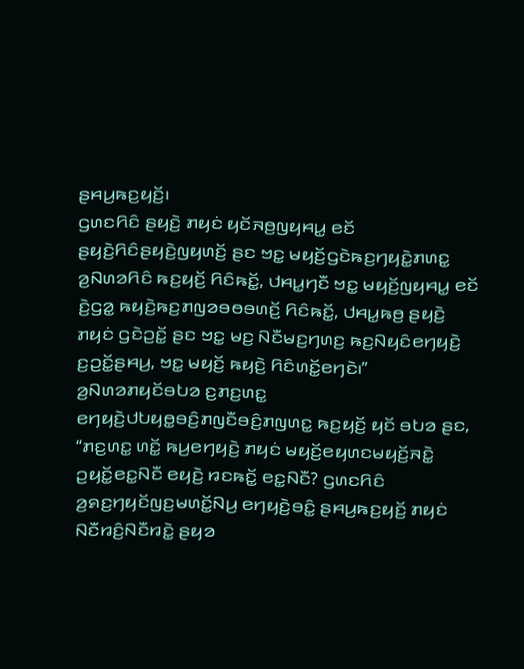ꤔꤌꤣ꤬ꤒꤢ꤬ꤟꤢꤩ꤬꤯
ꤞꤛꤢꤖꤢꤨ ꤔꤟꤢꤧ꤬ ꤊꤟꤢꤦ ꤟꤢꤩꤏꤥ꤬ꤜꤟꤌꤣ꤭ ꤕꤢꤩ ꤔꤟꤢꤧ꤬ꤖꤢꤨꤔꤟꤢꤧ꤬ꤜꤟꤛꤢꤩ꤬ ꤔꤢ ꤠꤢ꤭ ꤗꤟꤢꤩ꤬ꤞꤢꤧꤒꤢ꤬ꤚꤟꤢꤧ꤭ꤊꤛꤢ꤭ ꤤ꤬ꤡꤛꤤꤖꤢꤨ ꤒꤢ꤬ꤟꤢꤩ꤬ ꤖꤢꤨꤒꤢꤩ꤭, ꤓꤌꤣ꤭ꤚꤢꤪ ꤠꤢ꤭ ꤗꤟꤢꤩ꤬ꤜꤟꤌꤣ꤭ ꤕꤢꤩ ꤢꤧ꤬ꤞꤤ꤭ ꤒꤟꤢꤧ꤬ꤒꤢ꤬ꤊꤜꤤꤋꤥꤋꤛꤢꤩ꤬ ꤖꤢꤨꤒꤢꤩ꤭, ꤓꤌꤣ꤭ꤒꤥ꤬ ꤔꤟꤢꤧ꤬ ꤊꤟꤢꤦ ꤞꤢꤧꤑꤢꤩ꤭ ꤔꤢ ꤠꤢ꤭ ꤗꤢ꤬ ꤡꤢꤪꤗꤢ꤬ꤚꤛꤢ꤬ ꤒꤢ꤬ꤡꤟꤢꤨꤕꤚꤟꤢꤧ꤬ ꤢ꤬ꤑꤢꤩ꤭ꤔꤌꤣ꤬, ꤠꤢ꤭ ꤗꤟꤢꤩ꤬ ꤒꤟꤢꤧ꤬ ꤖꤢꤨꤛꤢꤩ꤭ꤕꤚꤢꤧ꤯”
ꤤ꤬ꤡꤛꤤꤊꤟꤢꤩꤋꤝꤤ ꤢ꤬ꤊꤢ꤬ꤛꤢ꤭ ꤕꤚꤟꤢꤧ꤬ꤓꤝꤟꤥ꤭ꤋꤢꤨ꤬ꤊꤜꤢꤪꤋꤢꤨ꤬ꤊꤜꤛꤢ꤭ ꤒꤢ꤬ꤟꤢꤩ꤬ ꤟꤢꤩ ꤋꤝꤤ ꤔꤢ, “ꤊꤢ꤬ꤛꤢ꤭ ꤛꤢꤩ꤭ ꤒꤣ꤬ꤕꤚꤟꤢꤧ꤬ ꤊꤟꤢꤦ ꤗꤟꤢꤩ꤬ꤕꤟꤛꤢꤗꤟꤢꤩ꤬ꤏꤢꤧ꤭ ꤑꤟꤢꤩ꤭ꤕꤢ꤭ꤡꤢꤪ ꤕꤟꤢꤧ꤬ ꤙꤢꤒꤢꤩ꤭ ꤕꤢ꤭ꤡꤢꤪ? ꤞꤛꤢꤖꤢꤨ ꤤ꤬ꤎꤢ꤬ꤚꤟꤢꤩꤜꤢ꤬ꤗꤛꤢꤩ꤭ꤡꤣ꤬ ꤕꤚꤟꤢꤧ꤬ꤋꤢꤨ꤭ ꤔꤌꤣ꤬ꤒꤢ꤬ꤟꤢꤩ꤬ ꤊꤟꤢꤦ ꤡꤢꤪꤙꤢꤨ꤬ꤡꤢꤪꤙꤢꤧ꤭ ꤔꤟꤤ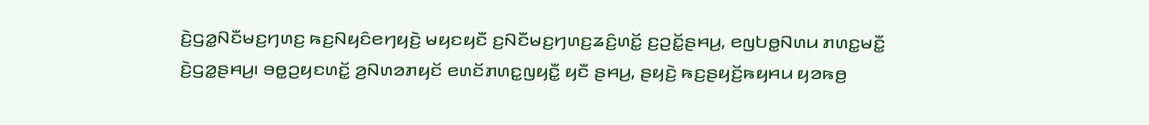ꤢꤧ꤬ꤞꤤ꤭ꤡꤢꤪꤗꤢ꤬ꤚꤛꤢ꤬ ꤒꤢ꤬ꤡꤟꤢꤨꤕꤚꤟꤢꤧ꤬ ꤗꤟꤢꤟꤢꤪ ꤢ꤬ꤡꤢꤪꤗꤢ꤬ꤚꤛꤢ꤬ꤘꤢꤨ꤬ꤛꤢꤩ꤭ ꤢ꤬ꤑꤢꤩ꤭ꤔꤌꤣ꤬, ꤕꤜꤝꤥ꤭ꤡꤛꤣ ꤊꤛꤢ꤭ꤗꤢꤪ꤭ ꤢꤧ꤬ꤞꤤ꤭ꤔꤌꤣ꤬꤯ ꤋꤥ꤭ꤑꤟꤢꤛꤢꤩ꤭ ꤤ꤬ꤡꤛꤤꤊꤟꤢꤩ ꤕꤛꤢꤩꤊꤛꤢ꤭ꤜꤟꤢꤪ꤭ ꤟꤢꤪ ꤔꤌꤣ꤬, ꤔꤟꤢꤧ꤬ ꤒꤢ꤬ꤔꤟꤢꤩ꤬ꤒꤟꤌꤣ ꤟꤤꤒꤥ꤬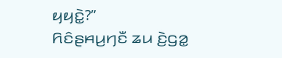ꤟꤟꤢꤧ꤭?”
ꤖꤢꤨꤔꤌꤣ꤬ꤚꤢꤪ ꤘꤣ ꤢꤧ꤬ꤞꤤ꤭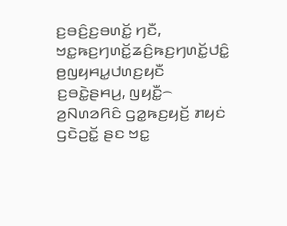ꤢ꤬ꤋꤢꤨ꤬ꤢ꤬ꤋꤛꤢꤩ꤭ ꤚꤢꤪ, ꤠꤢ꤭ꤒꤢ꤬ꤚꤛꤢꤩ꤭ꤘꤢꤨ꤬ꤒꤢ꤬ꤚꤛꤢꤩ꤭ꤓꤢꤨ꤭ ꤥ꤬ꤜꤟꤌꤣ꤭ꤓꤛꤢ꤬ꤟꤢꤪ ꤢ꤬ꤋꤢꤧ꤭ꤔꤌꤣ꤬, ꤜꤟꤢꤪ꤭꤮ ꤤ꤬ꤡꤛꤤꤖꤢꤨ ꤞꤤ꤭ꤒꤢ꤬ꤟꤢꤩ꤬ ꤊꤟꤢꤦ ꤞꤢꤧꤑꤢꤩ꤭ ꤔꤢ ꤠꤢ꤭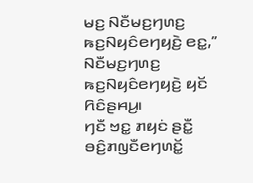ꤗꤢ꤬ ꤡꤢꤪꤗꤢ꤬ꤚꤛꤢ꤬ ꤒꤢ꤬ꤡꤟꤢꤨꤕꤚꤟꤢꤧ꤬ ꤕꤢ꤭,” ꤡꤢꤪꤗꤢ꤬ꤚꤛꤢ꤬ ꤒꤢ꤬ꤡꤟꤢꤨꤕꤚꤟꤢꤧ꤬ ꤟꤢꤩ ꤖꤢꤨꤔꤌꤣ꤬꤯
ꤚꤢꤪ ꤠꤢ꤭ ꤊꤟꤢꤦ ꤔꤢꤪ꤭ ꤋꤢꤨ꤬ꤊꤜꤢꤪꤕꤚꤛꤢꤩ꤭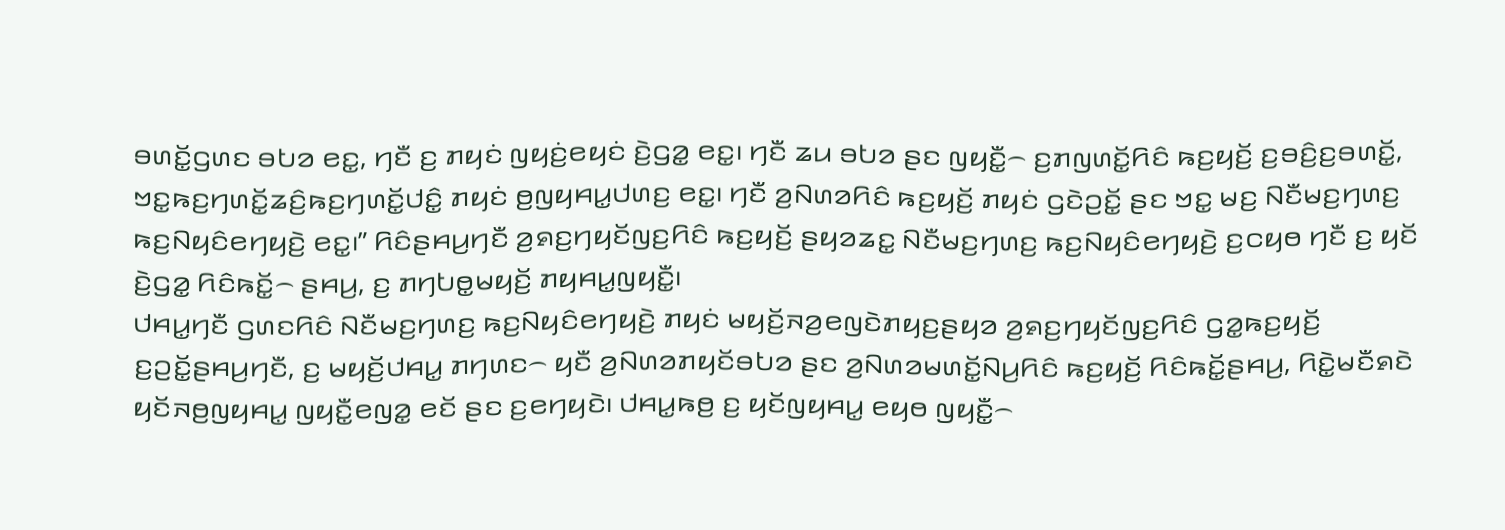ꤋꤛꤢꤩ꤭ꤞꤛꤢ ꤋꤝꤤ ꤕꤢ꤭, ꤚꤢꤪ ꤢ꤬ ꤊꤟꤢꤦ ꤜꤟꤢꤦ꤬ꤕꤟꤢꤦ ꤢꤧ꤬ꤞꤤ꤭ ꤕꤢ꤭꤯ ꤚꤢꤪ ꤘꤣ ꤋꤝꤤ ꤔꤢ ꤜꤟꤢꤪ꤭꤮ ꤢ꤬ꤊꤜꤛꤢꤩ꤭ꤖꤢꤨ ꤒꤢ꤬ꤟꤢꤩ꤬ ꤢ꤬ꤋꤢꤨ꤬ꤢ꤬ꤋꤛꤢꤩ꤭, ꤠꤢ꤭ꤒꤢ꤬ꤚꤛꤢꤩ꤭ꤘꤢꤨ꤬ꤒꤢ꤬ꤚꤛꤢꤩ꤭ꤓꤢꤨ꤭ ꤊꤟꤢꤦ ꤥ꤬ꤜꤟꤌꤣ꤭ꤓꤛꤢ꤬ ꤕꤢ꤭꤯ ꤚꤢꤪ ꤤ꤬ꤡꤛꤤꤖꤢꤨ ꤒꤢ꤬ꤟꤢꤩ꤬ ꤊꤟꤢꤦ ꤞꤢꤧꤑꤢꤩ꤭ ꤔꤢ ꤠꤢ꤭ ꤗꤢ꤬ ꤡꤢꤪꤗꤢ꤬ꤚꤛꤢ꤬ ꤒꤢ꤬ꤡꤟꤢꤨꤕꤚꤟꤢꤧ꤬ ꤕꤢ꤭꤯” ꤖꤢꤨꤔꤌꤣ꤬ꤚꤢꤪ ꤤ꤬ꤎꤢ꤬ꤚꤟꤢꤩꤜꤢ꤬ꤖꤢꤨ ꤒꤢ꤬ꤟꤢꤩ꤬ ꤔꤟꤤꤘꤢ꤭ ꤡꤢꤪꤗꤢ꤬ꤚꤛꤢ꤬ ꤒꤢ꤬ꤡꤟꤢꤨꤕꤚꤟꤢꤧ꤬ ꤢ꤬ꤍꤟꤥ ꤚꤢꤪ ꤢ꤬ ꤟꤢꤩ ꤢꤧ꤬ꤞꤤ꤭ ꤖꤢꤨꤒꤢꤩ꤭꤮ ꤔꤌꤣ꤬, ꤢ꤬ ꤊꤚꤝꤥ꤭ꤗꤟꤢꤩ꤬ ꤊꤟꤌꤣ꤭ꤜꤟꤢꤪ꤭꤯
ꤓꤌꤣ꤭ꤚꤢꤪ ꤞꤛꤢꤖꤢꤨ ꤡꤢꤪꤗꤢ꤬ꤚꤛꤢ꤬ ꤒꤢ꤬ꤡꤟꤢꤨꤕꤚꤟꤢꤧ꤬ ꤊꤟꤢꤦ ꤗꤟꤢꤩ꤬ꤏꤤ꤬ꤕꤜꤢꤧꤊꤟꤢ꤬ꤔꤟꤤ ꤤ꤬ꤎꤢ꤬ꤚꤟꤢꤩꤜꤢ꤬ꤖꤢꤨ ꤞꤤ꤭ꤒꤢ꤬ꤟꤢꤩ꤬ ꤢ꤬ꤑꤢꤩ꤭ꤔꤌꤣ꤬ꤚꤢꤪ, ꤢ꤬ ꤗꤟꤢꤩ꤬ꤓꤌꤣ꤭ ꤊꤚꤛꤢ꤮ ꤟꤢꤪ ꤤ꤬ꤡꤛꤤꤊꤟꤢꤩꤋꤝꤤ ꤔꤢ ꤤ꤬ꤡꤛꤤꤗꤛꤢꤩ꤭ꤡꤣ꤬ꤖꤢꤨ ꤒꤢ꤬ꤟꤢꤩ꤬ ꤖꤢꤨꤒꤢꤩ꤭ꤔꤌꤣ꤬, ꤖꤢꤧ꤭ꤗꤢꤪꤎꤢꤧ ꤟꤢꤩꤏꤥ꤬ꤜꤟꤌꤣ꤭ ꤜꤟꤢꤪ꤭ꤕꤜꤤ꤭ ꤕꤢꤩ ꤔꤢ ꤢ꤬ꤕꤚꤟꤢꤧ꤯ ꤓꤌꤣ꤭ꤒꤥ꤬ ꤢ꤬ ꤟꤢꤩꤜꤟꤌꤣ꤭ ꤕꤟꤥ ꤜꤟꤢꤪ꤭꤮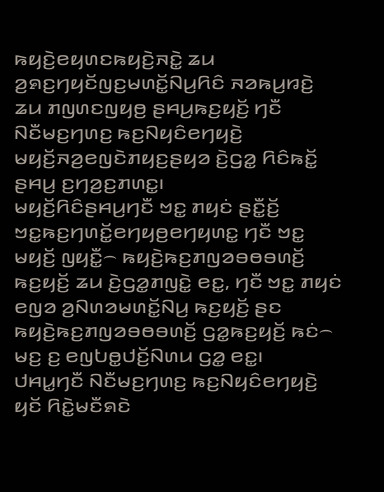ꤒꤟꤢꤧ꤬ꤕꤟꤛꤢꤒꤟꤢꤧ꤬ꤏꤢꤧ꤭ ꤘꤣ ꤤ꤬ꤎꤢ꤬ꤚꤟꤢꤩꤜꤢ꤬ꤗꤛꤢꤩ꤭ꤡꤣ꤬ꤖꤢꤨ ꤏꤤꤒꤣ꤬ꤙꤢꤧ꤬ ꤘꤣ ꤊꤜꤛꤢꤜꤟꤥ꤬ ꤔꤌꤣ꤬ꤒꤢ꤬ꤟꤢꤩ꤬ ꤚꤢꤪ ꤡꤢꤪꤗꤢ꤬ꤚꤛꤢ꤬ ꤒꤢ꤬ꤡꤟꤢꤨꤕꤚꤟꤢꤧ꤬ ꤗꤟꤢꤩ꤬ꤏꤤ꤬ꤕꤜꤢꤧꤊꤟꤢ꤬ꤔꤟꤤ ꤢꤧ꤬ꤞꤤ꤭ ꤖꤢꤨꤒꤢꤩ꤭ ꤔꤌꤣ꤬ ꤢ꤬ꤚꤤ꤬ꤢ꤬ꤊꤛꤢ꤭꤯
ꤗꤟꤢꤩ꤬ꤖꤢꤨꤔꤌꤣ꤬ꤚꤢꤪ ꤠꤢ꤭ ꤊꤟꤢꤦ ꤔꤢꤪ꤭ꤢꤩ꤬ ꤠꤢ꤭ꤒꤢ꤬ꤚꤛꤢꤩ꤭ꤕꤚꤟꤥ꤬ꤕꤚꤟꤛꤢ꤭ ꤚꤢꤪ ꤠꤢ꤭ ꤗꤟꤢꤩ꤬ ꤜꤟꤢꤪ꤭꤮ ꤒꤟꤢꤧ꤬ꤒꤢ꤬ꤊꤜꤤꤋꤥꤋꤛꤢꤩ꤬ ꤒꤢ꤬ꤟꤢꤩ꤬ ꤘꤣ ꤢꤧ꤬ꤞꤤ꤭ꤊꤜꤢꤧ꤭ ꤕꤢ꤭, ꤚꤢꤪ ꤠꤢ꤭ ꤊꤟꤢꤦ ꤕꤜꤤ ꤤ꤬ꤡꤛꤤꤗꤛꤢꤩ꤭ꤡꤣ꤬ ꤒꤢ꤬ꤟꤢꤩ꤬ ꤔꤢ ꤒꤟꤢꤧ꤬ꤒꤢ꤬ꤊꤜꤤꤋꤥꤋꤛꤢꤩ꤬ ꤞꤤ꤭ꤒꤢ꤬ꤟꤢꤩ꤬ ꤒꤢꤦ꤮ ꤗꤢ꤬ ꤢ꤬ ꤕꤜꤝꤥ꤭ꤓꤢꤩ꤬ꤡꤛꤣ ꤞꤤ꤭ ꤕꤢ꤭꤯
ꤓꤌꤣ꤭ꤚꤢꤪ ꤡꤢꤪꤗꤢ꤬ꤚꤛꤢ꤬ ꤒꤢ꤬ꤡꤟꤢꤨꤕꤚꤟꤢꤧ꤬ ꤟꤢꤩ ꤖꤢꤧ꤭ꤗꤢꤪꤎꤢꤧ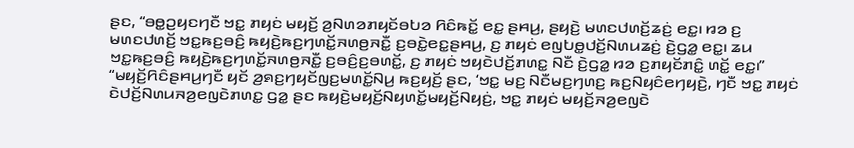ꤔꤢ, “ꤋꤥ꤭ꤑꤟꤢꤚꤢꤪ ꤠꤢ꤭ ꤊꤟꤢꤦ ꤗꤟꤢꤩ꤬ ꤤ꤬ꤡꤛꤤꤊꤟꤢꤩꤋꤝꤤ ꤖꤢꤨꤒꤢꤩ꤭ ꤕꤢ꤭ ꤔꤌꤣ꤬, ꤔꤟꤢꤧ꤬ ꤗꤛꤢꤓꤛꤢꤩ꤬ꤘꤢꤦ꤬ ꤕꤢ꤭꤯ ꤙꤤ ꤢ꤬ ꤗꤛꤢꤓꤛꤢꤩ꤬ ꤠꤢ꤭ꤒꤢ꤬ꤋꤢꤨ꤬ ꤒꤟꤢꤧ꤬ꤒꤢ꤬ꤚꤛꤢꤩ꤭ꤏꤛꤥ꤬ꤏꤢꤪ꤭ ꤢ꤬ꤋꤢꤧ꤭ꤕꤢ꤭ꤔꤌꤣ꤬, ꤢ꤬ ꤊꤟꤢꤦ ꤕꤜꤝꤥ꤭ꤓꤢꤩ꤬ꤡꤛꤣꤘꤢꤦ꤬ ꤢꤧ꤬ꤞꤤ꤭ ꤕꤢ꤭꤯ ꤘꤣ ꤠꤢ꤭ꤒꤢ꤬ꤋꤢꤨ꤬ ꤒꤟꤢꤧ꤬ꤒꤢ꤬ꤚꤛꤢꤩ꤭ꤏꤛꤥ꤬ꤏꤢꤪ꤭ ꤢ꤬ꤋꤢꤨ꤬ꤢ꤬ꤋꤛꤢꤩ꤭, ꤢ꤬ ꤊꤟꤢꤦ ꤠꤟꤢꤧꤓꤢꤩ꤬ꤊꤛꤢ꤭ ꤡꤢꤪ ꤢꤧ꤬ꤞꤤ꤭ ꤙꤤ ꤢ꤬ꤊꤟꤢꤩꤊꤢꤨ꤭ ꤛꤢꤩ꤭ ꤕꤢ꤭꤯”
“ꤗꤟꤢꤩ꤬ꤖꤢꤨꤔꤌꤣ꤬ꤚꤢꤪ ꤟꤢꤩ ꤤ꤬ꤎꤢ꤬ꤚꤟꤢꤩꤜꤢ꤬ꤗꤛꤢꤩ꤭ꤡꤣ꤬ ꤒꤢ꤬ꤟꤢꤩ꤬ ꤔꤢ, ‘ꤠꤢ꤭ ꤗꤢ꤬ ꤡꤢꤪꤗꤢ꤬ꤚꤛꤢ꤬ ꤒꤢ꤬ꤡꤟꤢꤨꤕꤚꤟꤢꤧ꤬, ꤚꤢꤪ ꤠꤢ꤭ ꤊꤟꤢꤦ ꤢꤧꤓꤢꤩ꤬ꤡꤛꤣꤏꤤ꤬ꤕꤜꤢꤧꤊꤛꤢ꤭ ꤞꤤ꤭ ꤔꤢ ꤒꤟꤢꤧ꤬ꤗꤟꤢꤩ꤬ꤡꤟꤛꤢꤩ꤭ꤗꤟꤢꤩ꤬ꤡꤟꤢꤦ꤬, ꤠꤢ꤭ ꤊꤟꤢꤦ ꤗꤟꤢꤩ꤬ꤏꤤ꤬ꤕꤜꤢꤧ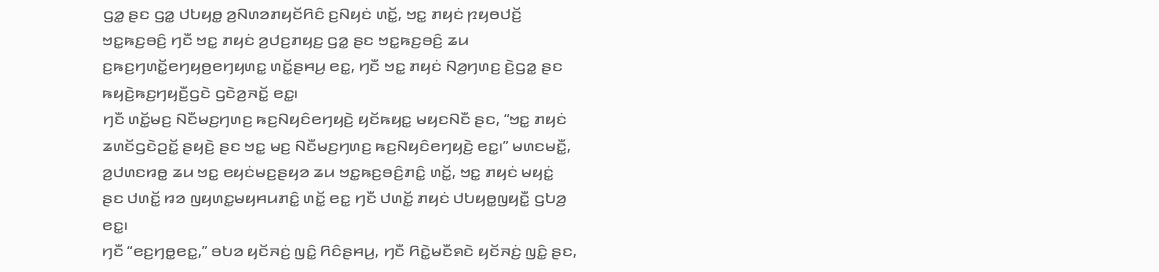ꤞꤤ꤭ ꤔꤢ ꤞꤤ꤭ ꤓꤝꤟꤥ꤭ ꤤ꤬ꤡꤛꤤꤊꤟꤢꤩꤖꤢꤨ ꤢ꤬ꤡꤟꤢꤦ ꤛꤢꤩ꤭, ꤠꤢ꤭ ꤊꤟꤢꤦ ꤐꤟꤥꤓꤢꤩ꤬ ꤠꤢ꤭ꤒꤢ꤬ꤋꤢꤨ꤬ ꤚꤢꤪ ꤠꤢ꤭ ꤊꤟꤢꤦ ꤤ꤬ꤓꤢ꤬ꤊꤟꤢ꤬ ꤞꤤ꤭ ꤔꤢ ꤠꤢ꤭ꤒꤢ꤬ꤋꤢꤨ꤬ ꤘꤣ ꤢ꤬ꤒꤢ꤬ꤚꤛꤢꤩ꤭ꤕꤚꤟꤥ꤬ꤕꤚꤟꤛꤢ꤭ ꤛꤢꤩ꤭ꤔꤌꤣ꤬ ꤕꤢ꤭, ꤚꤢꤪ ꤠꤢ꤭ ꤊꤟꤢꤦ ꤡꤤ꤬ꤚꤛꤢ꤬ ꤢꤧ꤬ꤞꤤ꤭ ꤔꤢ ꤒꤟꤢꤧ꤬ꤒꤢ꤬ꤚꤟꤢꤪ꤬ꤞꤢꤧ ꤞꤢꤧꤤ꤬ꤏꤢꤩ꤭ ꤕꤢ꤭꤯
ꤚꤢꤪ ꤛꤢꤩ꤭ꤗꤢ꤬ ꤡꤢꤪꤗꤢ꤬ꤚꤛꤢ꤬ ꤒꤢ꤬ꤡꤟꤢꤨꤕꤚꤟꤢꤧ꤬ ꤟꤢꤩꤒꤟꤢ꤭ ꤗꤟꤢꤡꤢꤪ ꤔꤢ, “ꤠꤢ꤭ ꤊꤟꤢꤦ ꤘꤛꤢꤩꤞꤢꤧꤑꤢꤩ꤭ ꤔꤟꤢꤧ꤬ ꤔꤢ ꤠꤢ꤭ ꤗꤢ꤬ ꤡꤢꤪꤗꤢ꤬ꤚꤛꤢ꤬ ꤒꤢ꤬ꤡꤟꤢꤨꤕꤚꤟꤢꤧ꤬ ꤕꤢ꤭꤯” ꤗꤛꤢꤗꤢꤪ꤭, ꤤ꤬ꤓꤛꤢꤙꤥ꤭ ꤘꤣ ꤠꤢ꤭ ꤕꤟꤢꤦꤗꤢ꤬ꤔꤟꤤ ꤘꤣ ꤠꤢ꤭ꤒꤢ꤬ꤋꤢꤨ꤬ꤊꤢꤨ꤭ ꤛꤢꤩ꤭, ꤠꤢ꤭ ꤊꤟꤢꤦ ꤗꤟꤢꤦ꤭ ꤔꤢ ꤓꤛꤢꤩ꤭ ꤙꤤ ꤜꤟꤛꤢ꤭ꤗꤟꤌꤣꤊꤢꤨ꤭ ꤛꤢꤩ꤭ ꤕꤢ꤭ ꤚꤢꤪ ꤓꤛꤢꤩ꤭ ꤊꤟꤢꤦ ꤓꤝꤟꤥ꤭ꤜꤟꤢꤪ꤭ ꤞꤝꤤ꤬ ꤕꤢ꤭꤯
ꤚꤢꤪ “ꤕꤢ꤬ꤚꤥ꤭ꤕꤢ꤭,” ꤋꤝꤤ ꤟꤢꤩꤏꤢꤦ꤬ ꤜꤢꤨ꤭ ꤖꤢꤨꤔꤌꤣ꤬, ꤚꤢꤪ ꤖꤢꤧ꤭ꤗꤢꤪꤎꤢꤧ ꤟꤢꤩꤏꤢꤦ꤬ ꤜꤢꤨ꤭ ꤔꤢ,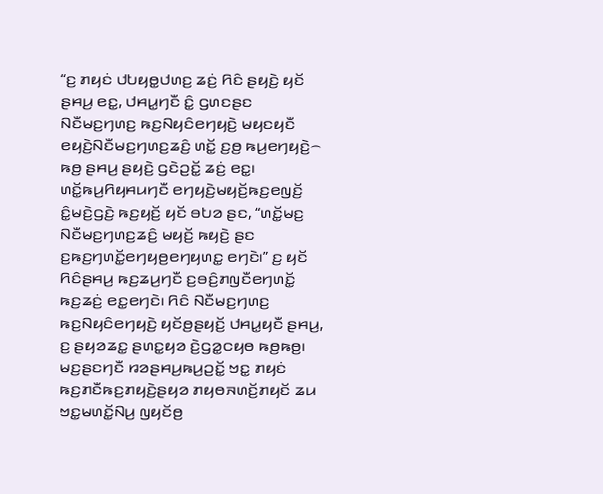“ꤢ꤬ ꤊꤟꤢꤦ ꤓꤝꤟꤥ꤭ꤓꤛꤢ꤬ ꤘꤢꤦ꤬ ꤖꤢꤨ ꤔꤟꤢꤧ꤬ ꤟꤢꤩ ꤔꤌꤣ꤬ ꤕꤢ꤭, ꤓꤌꤣ꤭ꤚꤢꤪ ꤢꤨ꤭ ꤞꤛꤢꤔꤢ ꤡꤢꤪꤗꤢ꤬ꤚꤛꤢ꤬ ꤒꤢ꤬ꤡꤟꤢꤨꤕꤚꤟꤢꤧ꤬ ꤗꤟꤢꤟꤢꤪ ꤕꤟꤢꤧ꤬ꤡꤢꤪꤗꤢ꤬ꤚꤛꤢ꤬ꤘꤢꤨ꤬ ꤛꤢꤩ꤭ ꤢ꤬ꤥ꤬ ꤒꤣ꤬ꤕꤚꤟꤢꤧ꤬꤮ ꤒꤥ꤬ ꤔꤌꤣ꤬ ꤔꤟꤢꤧ꤬ ꤞꤢꤧꤑꤢꤩ꤭ ꤘꤢꤦ꤬ ꤕꤢ꤭꤯
ꤛꤢꤩ꤭ꤒꤣ꤬ꤖꤟꤌꤣꤚꤢꤪ ꤕꤚꤟꤢꤧ꤬ꤗꤟꤢꤩ꤬ꤒꤢ꤬ꤕꤜꤢꤩ꤬ ꤢꤨ꤭ꤗꤢꤧ꤬ꤞꤢꤧ꤬ ꤒꤢ꤬ꤟꤢꤩ꤬ ꤟꤢꤩ ꤋꤝꤤ ꤔꤢ, “ꤛꤢꤩ꤭ꤗꤢ꤬ ꤡꤢꤪꤗꤢ꤬ꤚꤛꤢ꤬ꤘꤢꤨ꤬ ꤗꤟꤢꤩ꤬ ꤒꤟꤢꤧ꤬ ꤔꤢ ꤢ꤬ꤒꤢ꤬ꤚꤛꤢꤩ꤭ꤕꤚꤟꤥ꤬ꤕꤚꤟꤛꤢ꤭ ꤕꤚꤢꤧ꤯” ꤢ꤬ ꤟꤢꤩ ꤖꤢꤨꤔꤌꤣ꤬ ꤒꤢ꤬ꤘꤣ꤬ꤚꤢꤪ ꤢ꤬ꤋꤢꤨ꤬ꤊꤜꤢꤪꤕꤚꤛꤢꤩ꤭ ꤒꤢ꤬ꤘꤢꤦ꤬ ꤕꤢ꤭ꤕꤚꤢꤧ꤯ ꤖꤢꤨ ꤡꤢꤪꤗꤢ꤬ꤚꤛꤢ꤬ ꤒꤢ꤬ꤡꤟꤢꤨꤕꤚꤟꤢꤧ꤬ ꤟꤢꤩꤥ꤬ꤔꤟꤢꤩ꤬ ꤓꤌꤣ꤭ꤟꤢꤪ ꤔꤌꤣ꤬, ꤢ꤬ ꤔꤟꤤꤘꤢ꤭ ꤔꤛꤢ꤭ꤟꤤ ꤢꤧ꤬ꤞꤤ꤭ꤍꤟꤥ ꤒꤥ꤬ꤒꤥ꤬꤯
ꤗꤢ꤬ꤔꤢꤚꤢꤪ ꤙꤤꤔꤌꤣ꤬ꤒꤣ꤬ꤑꤢꤩ꤭ ꤠꤢ꤭ ꤊꤟꤢꤦ ꤒꤢ꤬ꤊꤢꤪꤒꤢ꤬ꤊꤟꤢꤧ꤬ꤔꤟꤤ ꤊꤟꤥꤏꤛꤢꤩ꤬ꤊꤟꤢꤩ ꤘꤣ ꤠꤢ꤭ꤗꤛꤢꤩ꤭ꤡꤣ꤬ ꤜꤟꤢꤩꤥ꤬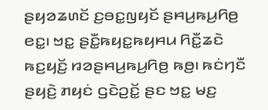ꤔꤟꤤꤘꤛꤢꤩ ꤢ꤬ꤋꤢ꤭ꤜꤟꤢꤩ ꤔꤌꤣ꤬ꤒꤣ꤬ꤖꤥ꤬ ꤕꤢ꤭꤯ ꤠꤢ꤭ ꤔꤢꤪ꤭ꤒꤟꤢ꤭ꤒꤟꤌꤣ ꤖꤢꤪ꤭ꤘꤢꤧ ꤒꤢ꤬ꤟꤢꤩ꤬ ꤙꤤꤔꤌꤣ꤬ꤒꤣ꤬ꤖꤥ꤬ ꤒꤥ꤬꤯ ꤒꤢꤦꤚꤢꤪ ꤔꤟꤢꤧ꤬ ꤊꤟꤢꤦ ꤞꤢꤧꤑꤢꤩ꤭ ꤔꤢ ꤠꤢ꤭ ꤗꤢ꤬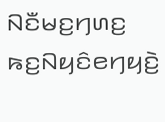ꤡꤢꤪꤗꤢ꤬ꤚꤛꤢ꤬ ꤒꤢ꤬ꤡꤟꤢꤨꤕꤚꤟꤢꤧ꤬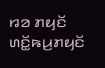ꤙꤤ ꤊꤟꤢꤩ ꤛꤢꤩ꤭ꤒꤣ꤬ꤊꤟꤢꤩ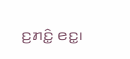ꤢ꤬ꤊꤢꤨ꤭ ꤕꤢ꤭꤯